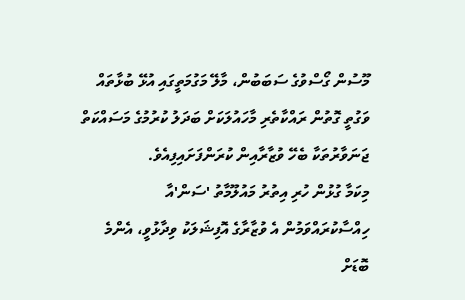މޫސުން ގޯސްވުގެ ސަބަބުން، މާލޭ މަގުމަތީގައި އުޅޭ ބުޅާތައް ވަގުތީ ގޮތުން ރައްކާތެރި މާހައުލަކަށް ބަދަލު ކުރުމުގެ މަސައްކަތް ޖަނަވާރުތަކާ ބެހޭ ވުޒާރާއިން ކުރަންފަށައިފިއެވެ.
މިކަމާ ގުޅުން ހުރި އިތުރު މައުލޫމާތު 'ސަން'އާ ހިއްސާކުރައްވަމުން އެ ވުޒާރާގެ އޮފިޝަލަކު ވިދާޅުވީ، އެންމެ ބޮޑަށް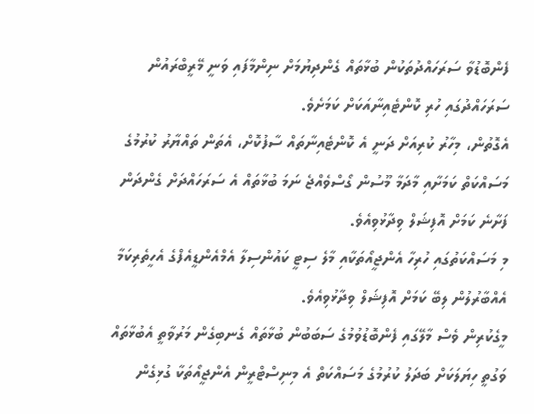ފެންބޮޑުވާ ސަރަހައްދުތަކުން ބުޅާތައް ގެންދިޔުމަށް ނިންމާފައި ވަނީ މޭރީބްރައުން ސަރަހައްދުގައި ހުރި ކޮންޓެއިނާއަކަށް ކަމަށެވެ.
އެގޮތުން، މިހާރު ކުރިއަށް ދަނީ އެ ކޮންޓެއިނާތައް ސާފުކޮށް، އެތަން ތައްޔާރު ކުރުމުގެ މަސައްކަތް ކަމަށާއި މާދަމާ މޫސުން ގޯސްވެއްޖެ ނަމަ ބުޅާތައް އެ ސަރަހައްދަށް ގެންދަން ފަށާނެ ކަމަށް އޮފިޝަލް ވިދާޅުވިއެވެ.
މި މަސައްކަތުގައި ހުރިހާ އެންޖީއޯތަކާއި މާލެ ސިޓީ ކައުންސިލާ އެމްއެންޑީއެފްގެ އެހީތެރިކަމާ އެއްބާރުލުން ލިބޭ ކަމަށް އޮފިޝަލް ވިދާޅުވިއެވެ.
މީގެކުރިން ވެސް މާލޭގައި ފެންބޮޑުވުމުގެ ސަބަބުން ބުޅާތައް ގެނބިގެން މަރުވާތީ އެބުޅާތައް ވަގުތީ ހިޔަލަކަށް ބަދަލު ކުރުމުގެ މަސައްކަތް އެ މިނިސްޓްރީން އެންޖީއޯތަކާ ގުޅިގެން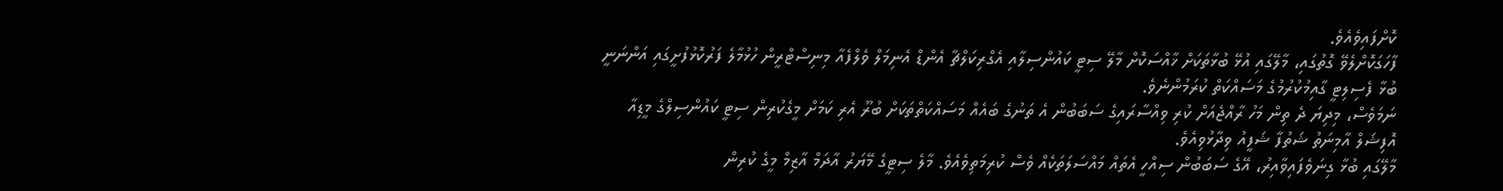ކޮށްފައިވެއެވެ.
ފާހަގަކޮށްލެވޭ ގޮތުގައި، މާލޭގައި އުޅޭ ބުޅާތަކަށް ޚާއްސަކޮށް މާލޭ ސިޓީ ކައުންސިލާއި އެގްރިކަލްޗާ އެންޑް އެނިމަލް ވެލްފެއާ މިނިސްޓްރީން ހުޅުމާލެ ފަރުކޮޅުފުށީގައި އަންނަނީ ބުޅާ ފެސިލިޓީ ގާއިމުކުރުމުގެ މަސައްކަތް ކުރަމުންނެވެ.
ނަމަވެސް، މިދިޔަ ދެ ތިން މަހު ރާއްޖެއަށް ކުރި ވިއްސާރައިގެ ސަބަބުން އެ ތަނުގެ ބައެއް މަސައްކަތްތަކަށް ބުރޫ އެރި ކަމަށް މީގެކުރިން ސިޓީ ކައުންސިލްގެ މީޑިއާ އޮފިޝަލް އާމިނަތު ޝަތުފާ ޝަފީއު ވިދާޅުވިއެވެ.
މާލޭގައި ބުޅާ ގިނަވެފައިވާއިރު، އޭގެ ސަބަބުން ސިއްހީ އެތައް މައްސަލަތަކެއް ވެސް ކުރިމަތިވެއެވެ. މާލެ ސިޓީގެ މޭޔަރު އާދަމް އާޒިމް މީގެ ކުރިން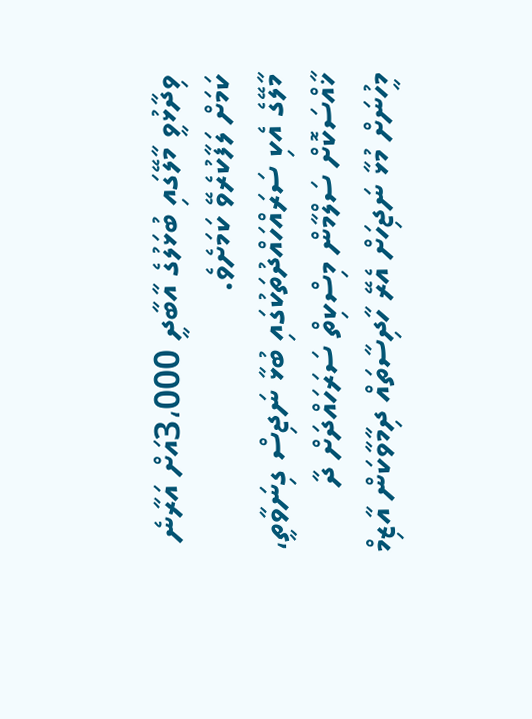ވިދާޅުވީ މާލޭގައި ބުޅަލުގެ އާބާދީ 3،000އަށް އަރާނެ ކަމަށް ލަފާކުރެވޭ ކަމަށެވެ.
މާލޭގެ އެކި ސަރައްހައްދުތަކުގައި ބުޅާ ނަޖިސް ގިނަވާތީ، ޚާއްސަކޮށް ސަލްމާން މިސްކިތް ސަރަހައްދަށް ދާ މީހުނަށް މުޅާ ނަޖިހަށް އެރޭ ހާދިސާތައް ދިމާވާކަން އާޒިމް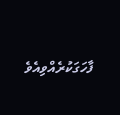ފާހަގަކުރެއްވިއެވެ